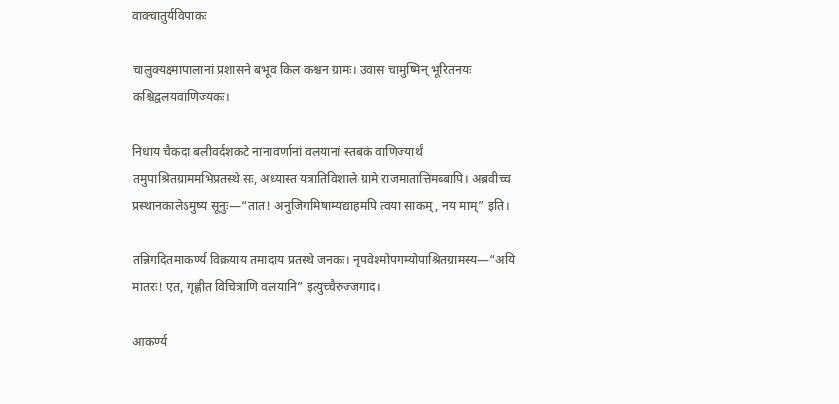वाक्चातुर्यविपाकः

चालुक्यक्ष्मापालानां प्रशासने बभूव किल कश्चन ग्रामः। उवास चामुष्मिन् भूरितनयः कश्चिद्वलयवाणिज्यकः।

निधाय चैकदा बलीवर्दशकटे नानावर्णानां वलयानां स्तबकं वाणिज्यार्थं तमुपाश्रितग्राममभिप्रतस्थे सः, अध्यास्त यत्रातिविशाले ग्रामे राजमातात्तिमब्बापि। अब्रवीच्च प्रस्थानकालेऽमुष्य सूनुः—“तात! अनुजिगमिषाम्यद्याहमपि त्वया साकम्, नय माम्” इति।

तन्निगदितमाकर्ण्य विक्रयाय तमादाय प्रतस्थे जनकः। नृपवेश्मोपगम्योपाश्रितग्रामस्य—“अयि मातरः! एत, गृह्णीत विचित्राणि वलयानि” इत्युच्चैरुज्जगाद।

आकर्ण्य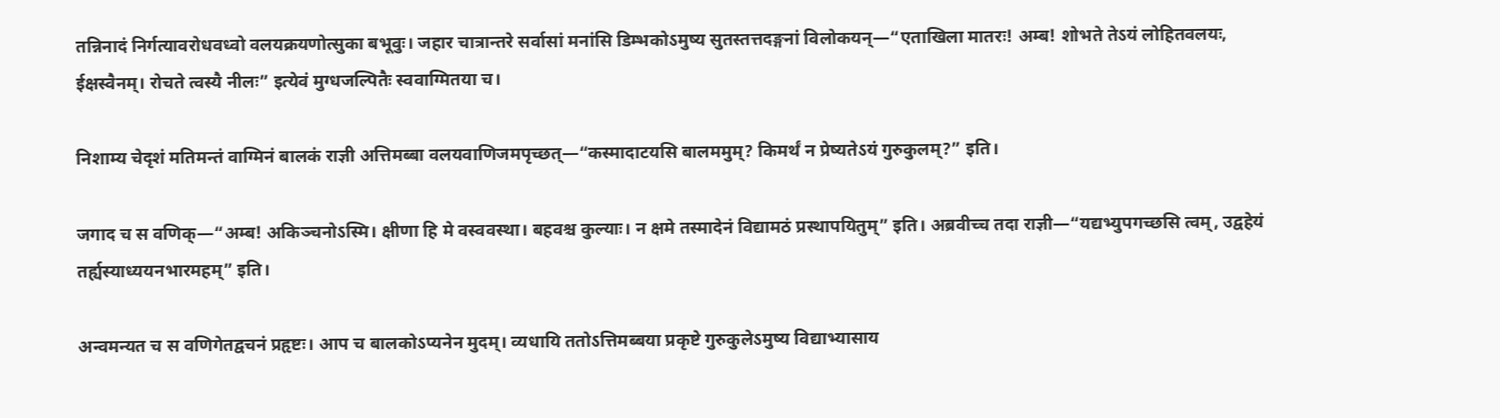तन्निनादं निर्गत्यावरोधवध्वो वलयक्रयणोत्सुका बभूवुः। जहार चात्रान्तरे सर्वासां मनांसि डिम्भकोऽमुष्य सुतस्तत्तदङ्गनां विलोकयन्—“एताखिला मातरः! अम्ब! शोभते तेऽयं लोहितवलयः, ईक्षस्वैनम्। रोचते त्वस्यै नीलः” इत्येवं मुग्धजल्पितैः स्ववाग्मितया च।

निशाम्य चेदृशं मतिमन्तं वाग्मिनं बालकं राज्ञी अत्तिमब्बा वलयवाणिजमपृच्छत्—“कस्मादाटयसि बालममुम्? किमर्थं न प्रेष्यतेऽयं गुरुकुलम्?” इति।

जगाद च स वणिक्—“अम्ब! अकिञ्चनोऽस्मि। क्षीणा हि मे वस्ववस्था। बहवश्च कुल्याः। न क्षमे तस्मादेनं विद्यामठं प्रस्थापयितुम्” इति। अब्रवीच्च तदा राज्ञी—“यद्यभ्युपगच्छसि त्वम्, उद्वहेयं तर्ह्यस्याध्ययनभारमहम्” इति।

अन्वमन्यत च स वणिगेतद्वचनं प्रहृष्टः। आप च बालकोऽप्यनेन मुदम्। व्यधायि ततोऽत्तिमब्बया प्रकृष्टे गुरुकुलेऽमुष्य विद्याभ्यासाय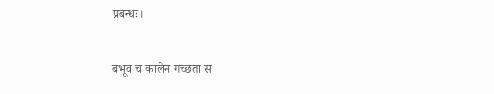प्रबन्धः।

बभूव च कालेन गच्छता स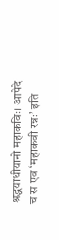श्रद्धयाधीयानो महाकविः। आपेदे च स एव ‘महाकवी रन्नः’ इति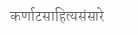कर्णाटसाहित्यसंसारे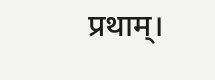प्रथाम्।